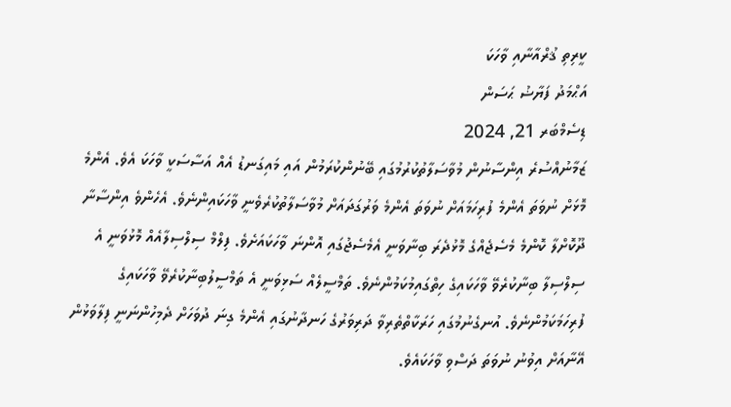ކީރިތި ޤުރްއާނާއި ވާހަކަ
އަޙްމަދު ފަޔާޟު ޙަސަން
ޑިސެމްބަރ 21, 2024
ޒަމާނުއްސުރެ އިންސާނުން މުވާސަލާތުކުރުމުގައި ބޭނުންކުރަމުން އައި މައިގަނޑު އެއް އަސާސަކީ ވާހަކަ އެވެ. އެންމެ މޮޅަށް ނުވަތަ އެންމެ ފުރިހަމައަށް ނުވަތަ އެންމެ ވަރުގަދައަށް މުވާސަލާތުކުރެވެނީ ވާހަކައިންނެވެ. އެހެންވެ އިންސާނާ ދޫކޮށްލާ ކޮންމެ މެސެޖެއްގެ މޮޅުދެރަ ބިނާވަނީ އެމެސެޖުގައި އޮންނަ ވާހަކައަށެވެ. ފިލްމް ސިލްސިލާއެއް މޮޅުވަނީ އެ ސިލްސިލާ ބިނާކުރެވޭ ވާހަކައިގެ ހިތްގައިމުކަމުންނެވެ. ތަމްސީލެއް ސަޅިވަނީ އެ ތަމްސީލުބިނާކުރެވޭ ވާހަކައިގެ ފުރިހަމަކަމުންނެވެ. އުނގެނުމުގައި ހަރަކާތްތެރިވާ ދަރިވަރުގެ ހަނދާނުގައި އެންމެ ގިނަ ދުވަހަށް ދެމިހުންނަނީ ފިލާވަޅުން އޭނާއަށް އިވުނު ނުވަތަ ދަސްވި ވާހަކައެވެ.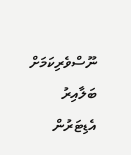ނޫސްވެރިކަމަށް ބަލާއިރު އެޑިޓަރުން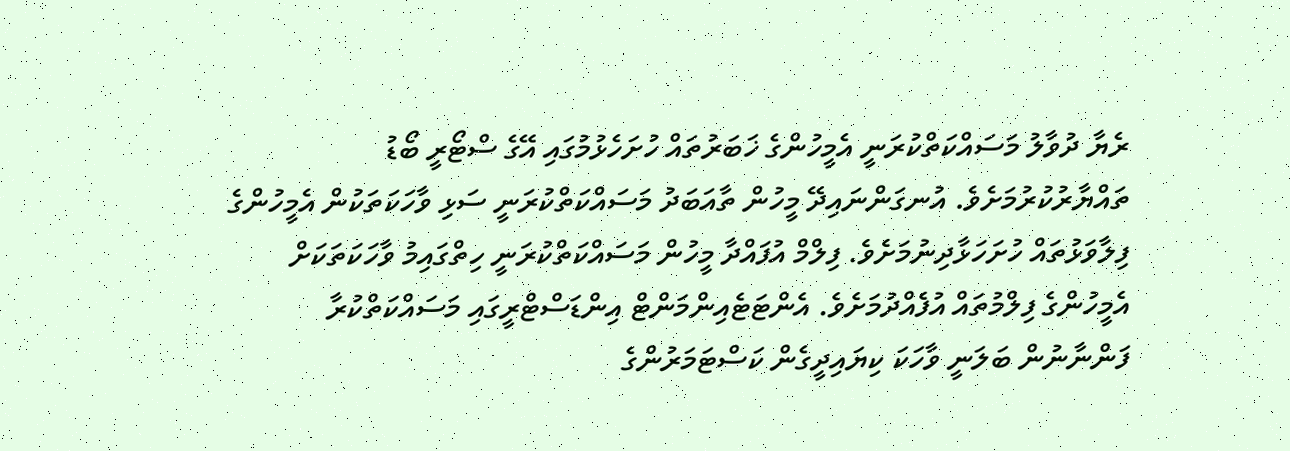ރެޔާ ދުވާލު މަސައްކަތްކުރަނީ އެމީހުންގެ ޚަބަރުތައް ހުށަހެޅުމުގައި އޭގެ ސްޓޯރީ ބޯޑު ތައްޔާރުކުރުމަށެވެ. އުނގަންނައިދޭ މީހުން ތާއަބަދު މަސައްކަތްކުރަނީ ސަޅި ވާހަކަތަކުން އެމީހުންގެ ފިލާވަޅުތައް ހުށަހަޅާދިނުމަށެވެ. ފިލްމް އުފައްދާ މީހުން މަސައްކަތްކުރަނީ ހިތްގައިމު ވާހަކަތަކަށް އެމީހުންގެ ފިލްމުތައް އުފެއްދުމަށެވެ. އެންޓަޓެއިންމަންޓް އިންޑަސްޓްރީގައި މަސައްކަތްކުރާ ފަންނާނުން ބަލަނީ ވާހަކަ ކިޔައިދީގެން ކަސްޓަމަރުންގެ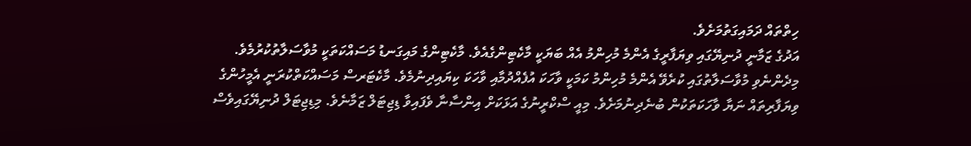ހިތްތައް ދަމައިގަތުމަށެވެ.
އަދުގެ ޒަމާނީ ދުނިޔޭގައި ވިޔަފާރީގެ އެންމެ މުހިންމު އެއް ބަޔަކީ މާކެޓިންގެއެވެ. މާކެޓިންގެ މައިގަނޑު މަސައްކަތަކީ މުވާސަލާތުކުރުމެވެ. މިދެންނެވި މުވާސަލާތުގައި ކުރެވޭ އެންމެ މުހިންމު ކަމަކީ ވާހަކަ އުފެއްދުމާއި ވާހަކަ ކިޔައިދިނުމެވެ. މާކެޓަރސް މަސައްކަތްކުރަނީ އެމީހުންގެ ވިޔަފާރިތައް ނަޔާ ވާހަކަތަކުން ބުނެދިނުމަށެވެ. މިއީ ސްކްރީނުގެ އަޅަކަށް އިންސާނާ ވެފައިވާ ޑިޖިޓަލް ޒަމާނެވެ. މިޑިޖިޓަލް ދުނިޔޭގައިވެސް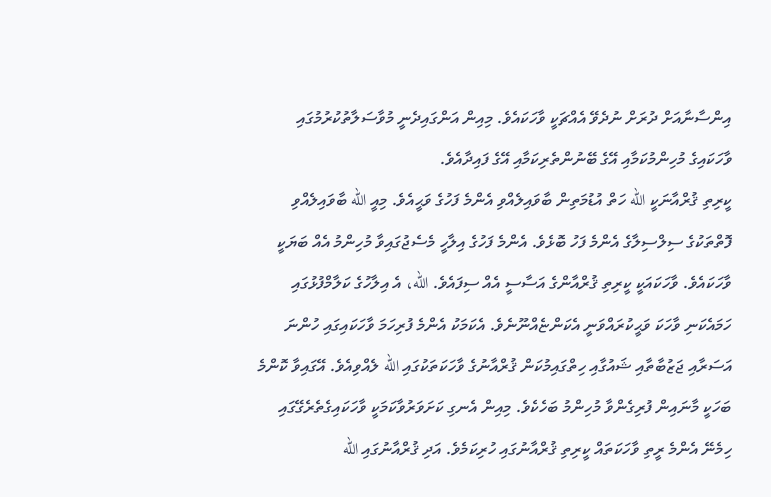އިންސާނާއަށް ދުރަށް ނުދެވޭ އެއްޗަކީ ވާހަކައެވެ. މިއިން އަންގައިދެނީ މުވާސަލާތުކުރުމުގައި ވާހަކައިގެ މުހިންމުކަމާއި އޭގެ ބޭނުންތެރިކަމާއި އޭގެ ފައިދާއެވެ.
ކީރިތި ޤުރްއާނަކީ الله ހަތް އުޑުމަތިން ބާވައިލެއްވި އެންމެ ފަހުގެ ވަޙީއެވެ. މިއީ الله ބާވައިލެއްވި ފޮތްތަކުގެ ސިލްސިލާގެ އެންމެ ފަހު ބޮޅެވެ. އެންމެ ފަހުގެ އިލާހީ މެސެޖުގައިވާ މުހިންމު އެއް ބަޔަކީ ވާހަކައެވެ. ވާހަކައަކީ ކީރިތި ޤުރްއާންގެ އަސާސީ އެއް ސިފައެވެ. الله، އެ އިލާހުގެ ކަލާމްފުޅުގައި ހަމައެކަނި ވާހަކަ ވަޙީކުރައްވަނީ އެކަންޏެއްނޫނެވެ. އެކަމަކު އެންމެ ފުރިހަމަ ވާހަކައިގައި ހުންނަ އަސަރާއި ޖަޒުބާތާއި ޝައުގާއި ހިތްގައިމުކަން ޤުރްއާނުގެ ވާހަކަތަކުގައި الله ލެއްވިއެވެ. އޭގައިވާ ކޮންމެ ބަހަކީ މާނައިން ފުރިގެންވާ މުހިންމު ބަހެކެވެ. މިއިން އެނގި ކަށަވަރުވާކަމަކީ ވާހަކައިގެތެރެގޭގައި ހިމެނޭ އެންމެ ރީތި ވާހަކަތައް ކީރިތި ޤުރްއާނުގައި ހުރިކަމެވެ. އަދި ޤުރްއާނުގައި الله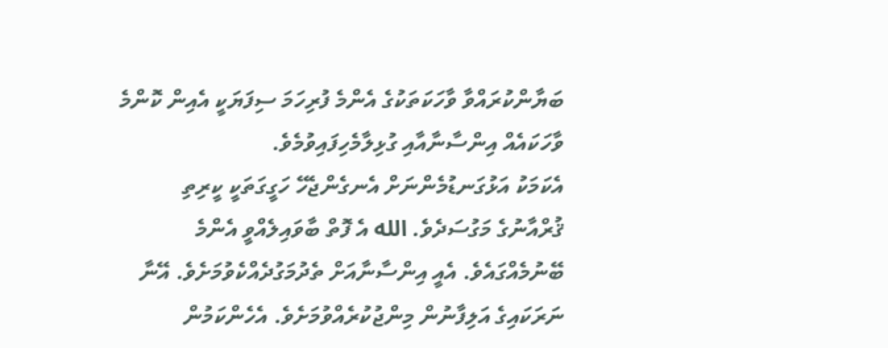ބަޔާންކުރައްވާ ވާހަކަތަކުގެ އެންމެ ފުރިހަމަ ސިފަޔަކީ އެއިން ކޮންމެ ވާހަކައެއް އިންސާނާއާއި ގުޅިލާމެހިފައިވުމެވެ.
އެކަމަކު އަޅުގަނޑުމެންނަށް އެނގެންޖެހޭ ހަގީގަތަކީ ކީރިތި ޤުރްއާނުގެ މަގުސަދެވެ. الله އެ ފޮތް ބާވައިލެއްވީ އެންމެ ބޭނުމެއްގައެވެ. އެއީ އިންސާނާއަށް ތެދުމަގުދެއްކެވުމަށެވެ. އޭނާ ނަރަކައިގެ އަލިފާނުން މިންޖުކުރެއްވުމަށެވެ. އެހެންކަމުން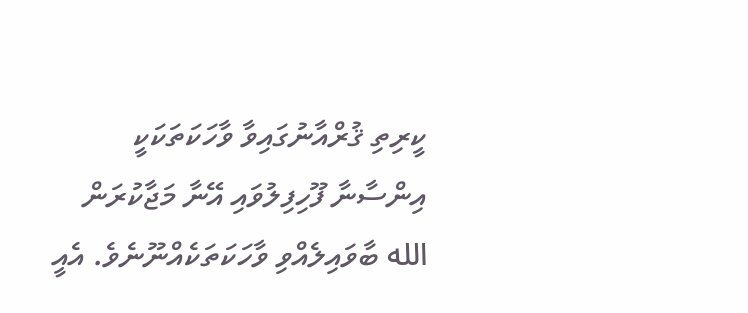ކީރިތި ޤުރްއާނުގައިވާ ވާހަކަތަކަކީ އިންސާނާ ފޫހިފިލުވައި އޭނާ މަޖާކުރަން الله ބާވައިލެއްވި ވާހަކަތަކެއްނޫނެވެ. އެއީ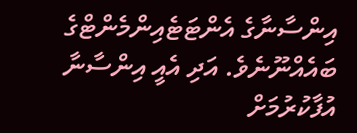އިންސާނާގެ އެންޓަޓެއިންމެންޓްގެ ބައެއްނޫނެވެ. އަދި އެއީ އިންސާނާ އުފާކުރުމަށް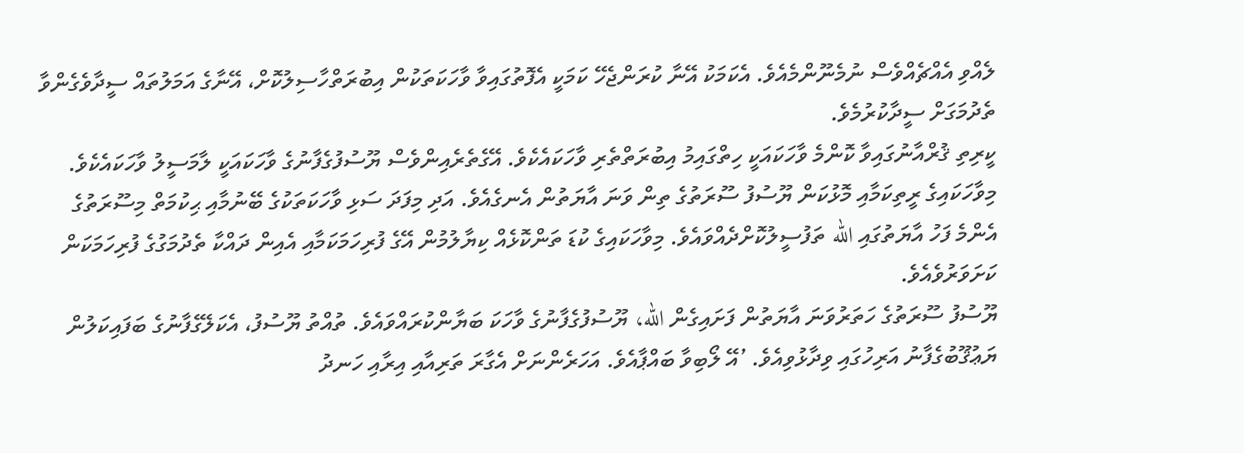ލެއްވި އެއްޗެއްވެސް ނުމެނޫންމެއެވެ. އެކަމަކު އޭނާ ކުރަންޖެހޭ ކަމަކީ އެފޮތުގައިވާ ވާހަކަތަކުން އިބުރަތްހާސިލުކޮށް، އޭނާގެ އަމަލުތައް ސީދާވެގެންވާ ތެދުމަގަށް ސީދާކުރުމެވެ.
ކީރިތި ޤުރްއާނުގައިވާ ކޮންމެ ވާހަކައަކީ ހިތްގައިމު އިބުރަތްތެރި ވާހަކައެކެވެ. އޭގެތެރެއިންވެސް ޔޫސުފުގެފާނުގެ ވާހަކައަކީ ލާމަސީލު ވާހަކައެކެވެ. މިވާހަކައިގެ ރީތިކަމާއި މޮޅުކަން ޔޫސުފު ސޫރަތުގެ ތިން ވަނަ އާޔަތުން އެނގެއެވެ. އަދި މިފަދަ ސަޅި ވާހަކަތަކުގެ ބޭނުމާއި ޙިކުމަތް މިސޫރަތުގެ އެންމެ ފަހު އާޔަތުގައި الله ތަފުސީލުކޮށްދެއްވައެވެ. މިވާހަކައިގެ ކުޑަ ތަންކޮޅެއް ކިޔާލުމުން އޭގެ ފުރިހަމަކަމާއި އެއިން ދައްކާ ތެދުމަގުގެ ފުރިހަމަކަން ކަށަވަރުވެއެވެ.
ޔޫސުފު ސޫރަތުގެ ހަތަރުވަނަ އާޔަތުން ފަށައިގެން الله، ޔޫސުފުގެފާނުގެ ވާހަކަ ބަޔާންކުރައްވައެވެ. ތުއްތު ޔޫސުފު، އެކަލޭގެފާނުގެ ބަފައިކަލުން ޔަޢުޤޫބުގެފާނު އަރިހުގައި ވިދާޅުވިއެވެ. ’އޭ ލޯބިވާ ބައްޕާއެވެ. އަހަރެންނަށް އެގާރަ ތަރިއާއި އިރާއި ހަނދު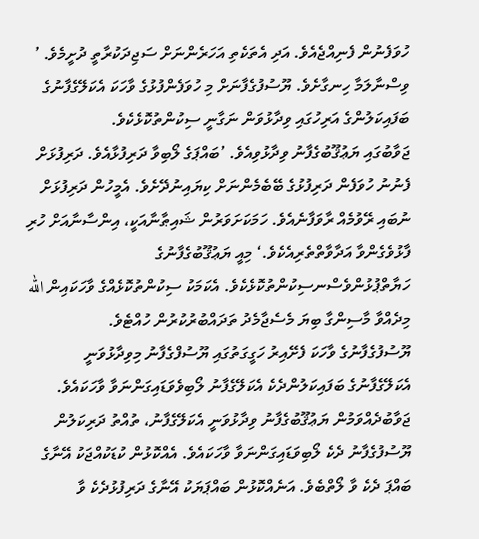ހުވަފެނުން ފެނިއްޖެއެވެ. އަދި އެތަކެތި އަހަރެންނަށް ސަޖިދަކުރާތީ ދުށީމެވެ. ’ ވިސްނާލަމާ ހިނގާށެވެ. ޔޫސުފުގެފާނަށް މި ހުވަފެންފުޅުގެ ވާހަކަ އެކަލޭގެފާނުގެ ބަފައިކަލުންގެ އަރިހުގައި ވިދާޅުވަން ނަގާނީ ސިކުންތުކޮޅެކެވެ.
ޖަވާބުގައި ޔަޢުޤޫބުގެފާނު ވިދާޅުވިއެވެ. ’ބައްޕަގެ ލޯބިވާ ދަރިފުޅާއެވެ. ދަރިފުޅަށް ފެނުނު ހުވަފެން ދަރިފުޅުގެ ބޭބެމެންނަށް ކިޔައިނުދޭށެވެ. އެމީހުން ދަރިފުޅަށް ނުބައި ރޭވުމެއް ރާވަފާނެއެވެ. ހަމަކަށަވަރުން ޝައިޠާނާއަކީ، އިންސާނާއަށް ހުރި ފާޅުވެގެންވާ އަދާވާތްތެރިއެކެވެ.‘ މިއީ ޔަޢުޤޫބުގެފާނުގެ ހަޔާތްޕުޅުންވެސްނސިކުންތުކޮޅެކެވެ. އެކަމަކު ސިކުންތުކޮޅެއްގެ ވާހަކައިން الله މިދެއްވާ މާސިންގާ ބިޔަ މެސެޖާމެދު ތަދައްބުރުކުރުން ހުއްޓެވެ.
ޔޫސުފުގެފާނުގެ ވާހަކަ ފެށޭއިރު ހަގީގަތުގައި ޔޫސުފްގެފާނު މިވިދާޅުވަނީ އެކަލޭގެފާނުގެ ބަފައިކަލުންދެކެ އެކަލޭގެފާނު ލޯބިވެވަޑައިގަންނަވާ ވާހަކައެވެ. ޖަވާބުދެއްވަމުން ޔަޢުޤޫބުގެފާނު ވިދާޅުވަނީ އެކަލޭގެފާނު، ތުއްތު ދަރިކަލުން ޔޫސުފުގެފާނު ދެކެ ލޯބިވަޑައިގަންނަވާ ވާހަކައެވެ. އެއްކޮޅުން ކުޑަކުއްޖަކު އޭނާގެ ބައްޕަ ދެކެ ވާ ލޯތްބެވެ. އަނެއްކޮޅުން ބައްޕަޔަކު އޭނާގެ ދަރިފުޅުދެކެ ވާ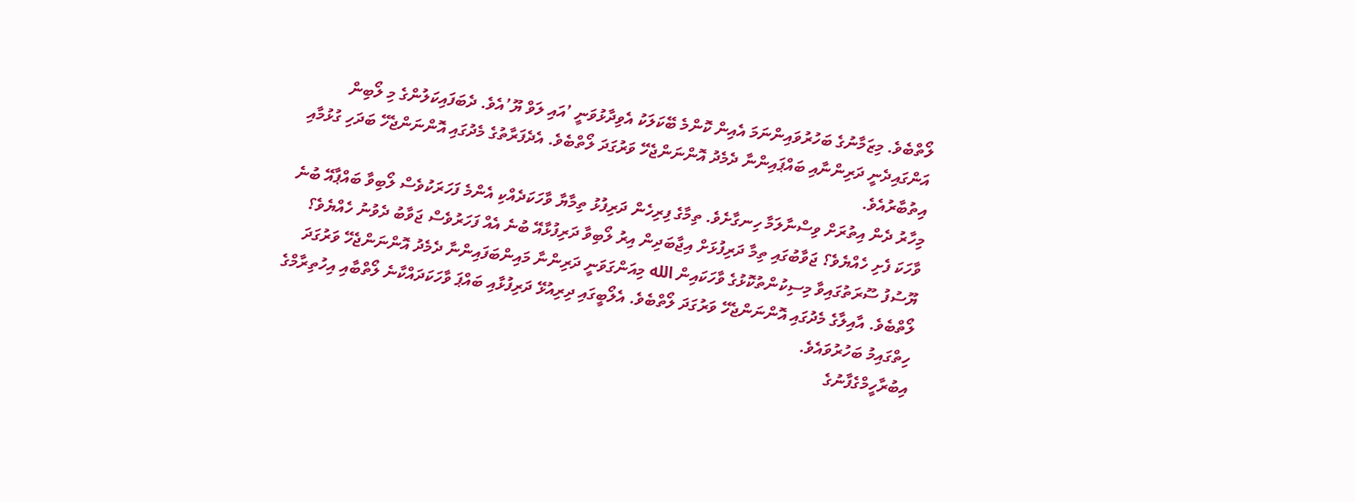ލޯތްބެވެ. މިޒަމާނުގެ ބަހުރުވައިންނަމަ އެއިން ކޮންމެ ބޭކަލަކު އެވިދާޅުވަނީ ’އައި ލަވް ޔޫ’އެވެ. ދެބަފައިކަލުންގެ މި ލޯބިން އަންގައިދެނީ ދަރިންނާއި ބައްޕައިންނާ ދެމެދު އޮންނަންޖެހޭ ވަރުގަދަ ލޯތްބެވެ. އެދެފަރާތުގެ މެދުގައި އޮންނަންޖެހޭ ބަދަހި ގުޅުމާއި އިތުބާރުއެވެ.
މިހާރު ދެން އިތުރަށް ވިސްނާލަމާ ހިނގާށެވެ. ތިމާގެ ފިރިހެން ދަރިފުޅު ތިމާޔާ ވާހަކަދެއްކި އެންމެ ފަހަރަކުވެސް ލޯބިވާ ބައްޕާއޭ ބުނެ ވާހަކަ ފެށި ހެއްޔެވެ؟ ޖަވާބުގައި ތިމާ ދަރިފުޅަށް އިޖާބަދިން އިރު ލޯބިވާ ދަރިފުޅާއޭ ބުނެ އެއް ފަހަރުވެސް ޖަވާބު ދެވުނު ހެއްޔެވެ؟ ޔޫސުފު ސޫރަތުގައިވާ މިސިކުންތުކޮޅުގެ ވާހަކައިން الله މިއަންގަވަނީ ދަރިންނާ މައިންބަފައިންނާ ދެމެދު އޮންނަންޖެހޭ ވަރުގަދަ ލޯތްބެވެ. އާއިލާގެ މެދުގައި އޮންނަންޖެހޭ ވަރުގަދަ ލޯތްބެވެ. އެލޯބީގައި ދިރިއުޅޭ ދަރިފުޅާއި ބައްޕަ ވާހަކަދައްކާނެ ލޯތްބާއި އިހުތިރާމްގެ ހިތްގައިމު ބަހުރުވައެވެ.
އިބުރާހީމްގެފާނުގެ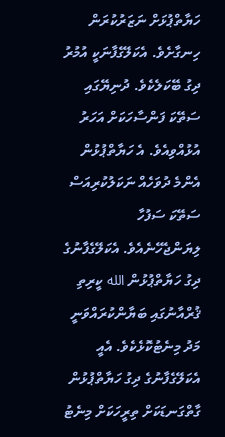ހަޔާތްޕުޅަށް ނަޒަރުކުރަން ހިނގާށެވެ. އެކަލޭގެފާނަކީ އުމުރު ދިގު ބޭކަލެކެވެ. ދުނިޔޭގައި ސަތޭކަ ފަންސާހަކަށް އަހަރު އުޅުއްވިއެވެ. އެ ހަޔާތްޕުޅުން އެންމެ ދުވަހެއް ނަކަލުކުރިއަސް ސަތޭކަ ސަފުހާ ލިޔަންޖެހޭނެއެވެ. އެކަލޭގެފާނުގެ ދިގު ހަޔާތްޕުޅުން الله ކީރިތި ޤުރްއާނުގައި ބަޔާންކުރައްވަނީ މަދު މިނެޓުކޮޅެކެވެ. އެއީ އެކަލޭގެފާނުގެ ދިގު ހަޔާތްޕުޅުން ގާތްގަނޑަކަށް ތިރީހަކަށް މިނެޓު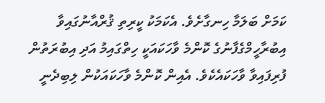ކަމަށް ބަލަމާ ހިނގާށެވެ. އެކަމަކު ކީރިތި ޤުރްއާނުގައިވާ އިބުރާހީމްގެފާނުގެ ކޮންމެ ވާހަކައަކީ ހިތްގައިމު އަދި އިބުރަތުން ފުރިފައިވާ ވާހަކައެކެވެ. އެއިން ކޮންމެ ވާހަކައަކުން ލިބިދެނީ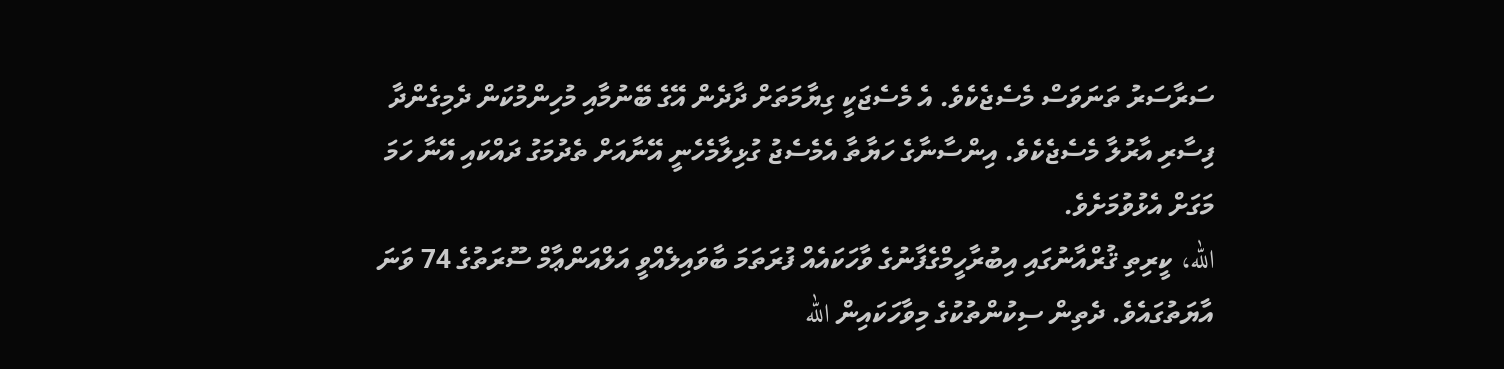ސަރާސަރު ތަނަވަސް މެސެޖެކެވެ. އެ މެސެޖަކީ ގިޔާމަތަށް ދާދެން އޭގެ ބޭނުމާއި މުހިންމުކަން ދެމިގެންދާ ފިސާރި އާރުލާ މެސެޖެކެވެ. އިންސާނާގެ ހަޔާތާ އެމެސެޖު ގުޅިލާމެހެނީ އޭނާއަށް ތެދުމަގު ދައްކައި އޭނާ ހަމަ މަގަށް އެޅުވުމަށެވެ.
الله، ކީރިތި ޤުރްއާނުގައި އިބުރާހީމްގެފާނުގެ ވާހަކައެއް ފުރަތަމަ ބާވައިލެއްވީ އަލްއަންޢާމް ސޫރަތުގެ 74 ވަނަ އާޔަތުގައެވެ. ދެތިން ސިކުންތުކުގެ މިވާހަކައިން الله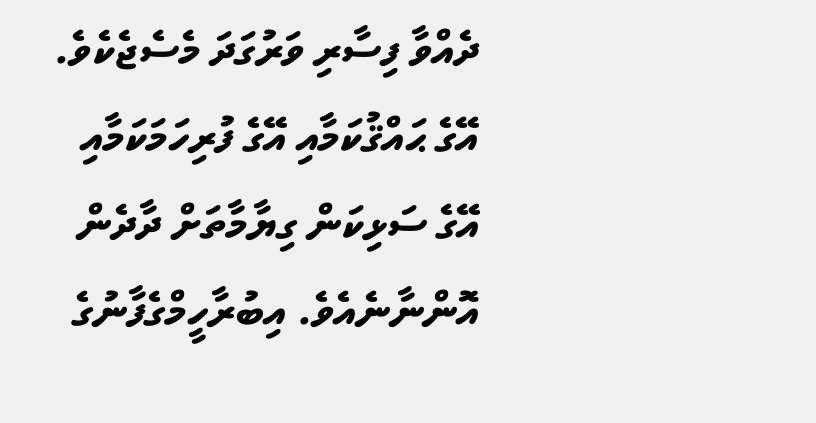ދެއްވާ ފިސާރި ވަރުގަދަ މެސެޖެކެވެ. އޭގެ ޙައްޤުކަމާއި އޭގެ ފުރިހަމަކަމާއި އޭގެ ސަޅިކަން ގިޔާމާތަށް ދާދެން އޮންނާނެއެވެ. އިބުރާހީމްގެފާނުގެ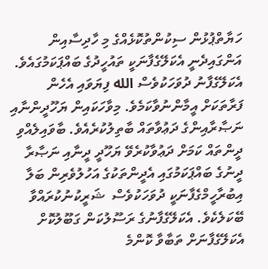ހަޔާތްޕުޅުން ސިކުންތުކޮޅެއްގެ މި ހާދިސާއިން އަންގައިދެނީ އެކަލޭގެފާނަކީ ތައުހީދުގެ ބައްޕަކަމުގައެވެ. އެކަލޭގެފާނު ދުވަހަކުވެސް الله ފިޔަވައި އެހެން ފަރާތަކަށް އީމާންނުވާކަމެވެ. މިވާހަކައިން ޔަހޫދީންނާއި ނަޞާރާއިންގެ ދަޢުވާތައް ބާތިލުކުރެއެވެ. ބާވައިލެއްވި ދީންތައް ކަމަށް ދަޢުވާކުރެވޭ ޔަހޫދީ ދީނާއި ނަޞާރާ ދީނުގެ ބައްޕަކަމުގައި އެދީންތަކުގެ އަހުލުވެރިން ބަލާ އިބުރާހީމްގެފާނަކީ ދުވަހަކުވެސް  ޝަރީކުނުކުރައްވާ ބޭކަލެކެވެ. އެކަލޭގެފާނުގެ ރަސޫލުކަން ގަބޫލުކޮށް އެކަލޭގެފާނަށް ތަބާވާ ކޮންމެ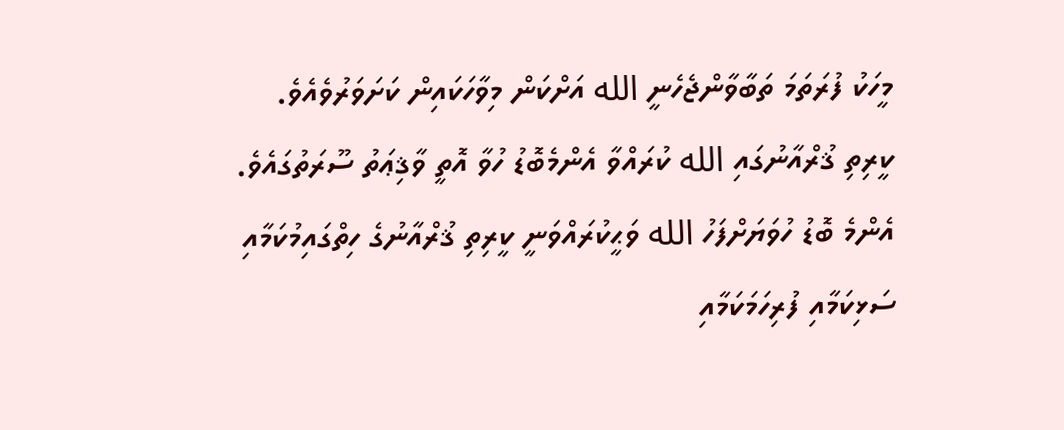މީހަކު ފުރަތަމަ ތަބާވާންޖެހެނީ الله އަށްކަން މިވާހަކައިން ކަށަވަރުވެއެވެ.
ކީރިތި ޤުރްއާނުގައި الله ކުރައްވާ އެންމެބޮޑު ހުވާ އޮތީ ވާޤިޢަތު ސޫރަތުގައެވެ. އެންމެ ބޮޑު ހުވަޔަށްފަހު الله ވަޙީކުރައްވަނީ ކީރިތި ޤުރްއާނުގެ ހިތްގައިމުކަމާއި ސަޅިކަމާއި ފުރިހަމަކަމާއި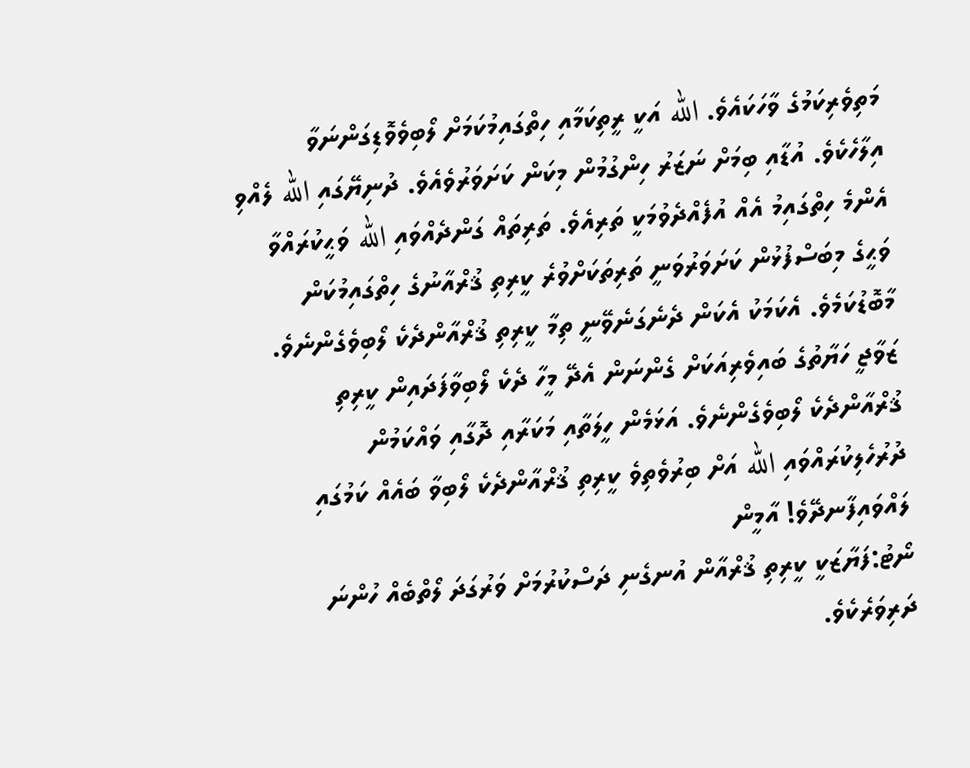މަތިވެރިކަމުގެ ވާހަކައެވެ. الله އަކީ ރީތިކަމާއި ހިތްގައިމުކަމަށް ލޯބިވެވޮޑިގަންނަވާ އިލާހެކެވެ. އުޑާއި ބިމަށް ނަޒަރު ހިންގުމުން މިކަން ކަށަވަރުވެއެވެ. ދުނިޔޭގައި الله ލެއްވި އެންމެ ހިތްގައިމު އެއް އުފެއްދެވުމަކީ ތަރިއެވެ. ތަރިތައް ގަންދެއްވައި الله ވަޙީކުރައްވާ ވަޙީގެ މިބަސްފުޅުން ކަށަވަރުވަނީ ތަރިތަކަށްވުރެ ކީރިތި ޤުރްއާނުގެ ހިތްގައިމުކަން މާބޮޑުކަމެވެ. އެކަމަކު އެކަން ދެނެގަނެވޭނީ ތިމާ ކީރިތި ޤުރްއާންދެކެ ލޯބިވެގެންނެވެ. ޒަވާޖީ ހަޔާތުގެ ބައިވެރިއަކަށް ގެންނަން އެދޭ މީހާ ދެކެ ލޯބިވާފަދައިން ކީރިތި ޤުރްއާންދެކެ ލޯބިވެގެންނެވެ. އަޅަމެން ހީލަތާއި މަކަރާއި ދޮގާއި ވައްކަމުން ދުރުހެލިކުރައްވައި الله އަށް ބިރުވެތިވެ ކީރިތި ޤުރްއާންދެކެ ލޯބިވާ ބައެއް ކަމުގައި ލައްވައިފާނދޭވެ! އާމީން
ނޯޓު:ފަޔާޒަކީ ކީރިތި ޤުރްއާން އުނގެނި ދަސްކުރުމަށް ވަރުގަދަ ލޯތްބެއް ހުންނަ ދަރިވަރެކެވެ.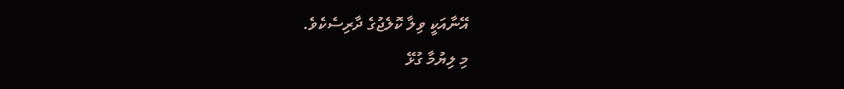އޭނާއަކީ ވިލާ ކޮލެޖުގެ ދާރިސެކެވެ.
މި ލިޔުމާ ގުޅޭ